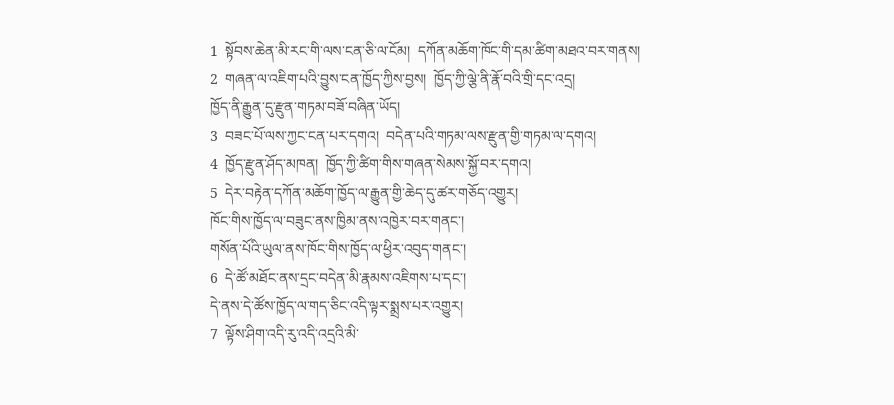1  སྟོབས་ཆེན་མི་རང་གི་ལས་ངན་ཅི་ལ་ངོམ།  དཀོན་མཆོག་ཁོང་གི་དམ་ཚིག་མཐའ་བར་གནས།
2  གཞན་ལ་འཇིག་པའི་བྱུས་ངན་ཁྱོད་ཀྱིས་བྱས།  ཁྱོད་ཀྱི་ལྕེ་ནི་རྣོ་བའི་གྲི་དང་འདྲ།
ཁྱོད་ནི་རྒྱུན་དུ་རྫུན་གཏམ་བཟོ་བཞིན་ཡོད།
3  བཟང་པོ་ལས་ཀྱང་ངན་པར་དགའ།  བདེན་པའི་གཏམ་ལས་རྫུན་གྱི་གཏམ་ལ་དགའ།
4  ཁྱོད་རྫུན་ཤོད་མཁན།  ཁྱོད་ཀྱི་ཚིག་གིས་གཞན་སེམས་སྐྱོ་བར་དགའ།
5  དེར་བརྟེན་དཀོན་མཆོག་ཁྱོད་ལ་རྒྱུན་གྱི་ཆེད་དུ་ཚར་གཅོད་འགྱུར།
ཁོང་གིས་ཁྱོད་ལ་བཟུང་ནས་ཁྱིམ་ནས་འཁྱེར་བར་གནང་།
གསོན་པོའི་ཡུལ་ནས་ཁོང་གིས་ཁྱོད་ལ་ཕྱིར་འབུད་གནང་།
6  དེ་ཚོ་མཐོང་ནས་དྲང་བདེན་མི་རྣམས་འཇིགས་པ་དང་།
དེ་ནས་དེ་ཚོས་ཁྱོད་ལ་གད་ཅིང་འདི་ལྟར་སྨྲས་པར་འགྱུར།
7  ལྟོས་ཤིག་འདི་རུ་འདི་འདྲའི་མི་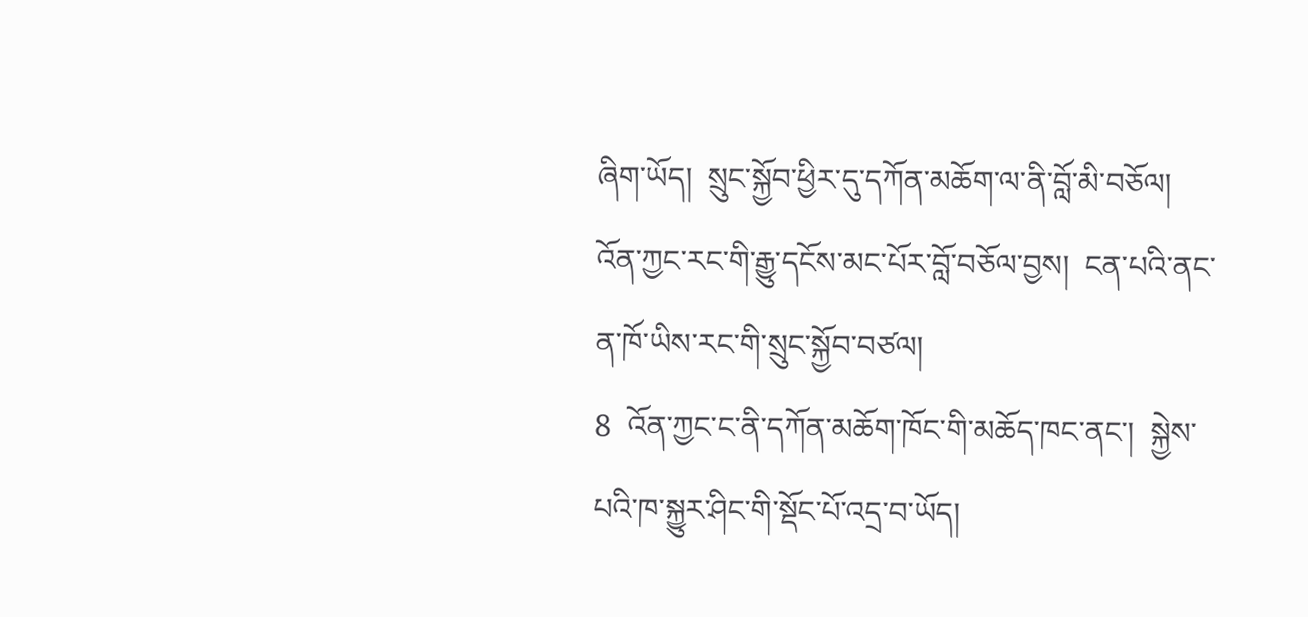ཞིག་ཡོད།  སྲུང་སྐྱོབ་ཕྱིར་དུ་དཀོན་མཆོག་ལ་ནི་བློ་མི་བཅོལ།
འོན་ཀྱང་རང་གི་རྒྱུ་དངོས་མང་པོར་བློ་བཅོལ་བྱས།  ངན་པའི་ནང་ན་ཁོ་ཡིས་རང་གི་སྲུང་སྐྱོབ་བཙལ།
8  འོན་ཀྱང་ང་ནི་དཀོན་མཆོག་ཁོང་གི་མཆོད་ཁང་ནང་།  སྐྱེས་པའི་ཁ་སྐྱུར་ཤིང་གི་སྡོང་པོ་འདྲ་བ་ཡོད།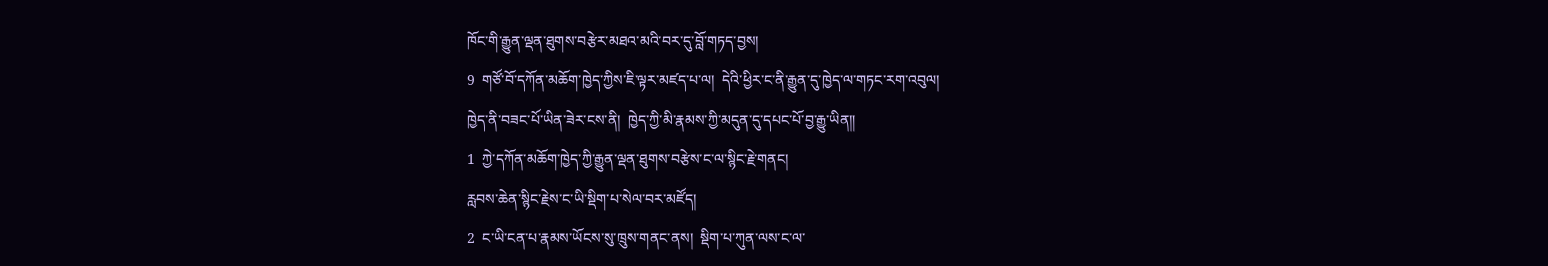ཁོང་གི་རྒྱུན་ལྡན་ཐུགས་བརྩེར་མཐའ་མའི་བར་དུ་བློ་གཏད་བྱས།
9  གཙོ་བོ་དཀོན་མཆོག་ཁྱེད་ཀྱིས་ཇི་ལྟར་མཛད་པ་ལ།  དེའི་ཕྱིར་ང་ནི་རྒྱུན་དུ་ཁྱེད་ལ་གཏང་རག་འབུལ།
ཁྱེད་ནི་བཟང་པོ་ཡིན་ཟེར་ངས་ནི།  ཁྱེད་ཀྱི་མི་རྣམས་ཀྱི་མདུན་དུ་དཔང་པོ་བྱ་རྒྱུ་ཡིན༎
1  ཀྱེ་དཀོན་མཆོག་ཁྱེད་ཀྱི་རྒྱུན་ལྡན་ཐུགས་བརྩེས་ང་ལ་སྙིང་རྗེ་གནང།
རླབས་ཆེན་སྙིང་རྗེས་ང་ཡི་སྡིག་པ་སེལ་བར་མཛོད།
2  ང་ཡི་ངན་པ་རྣམས་ཡོངས་སུ་ཁྲུས་གནང་ནས།  སྡིག་པ་ཀུན་ལས་ང་ལ་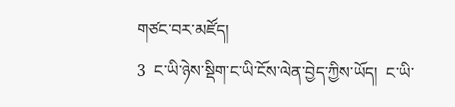གཙང་བར་མཛོད།
3  ང་ཡི་ཉེས་སྡིག་ང་ཡི་ངོས་ལེན་བྱེད་ཀྱིས་ཡོད།  ང་ཡི་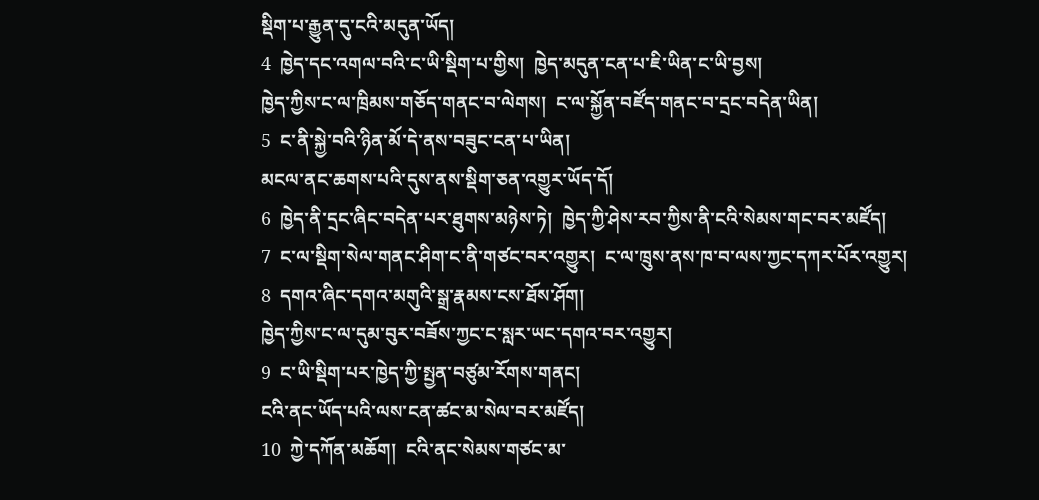སྡིག་པ་རྒྱུན་དུ་ངའི་མདུན་ཡོད།
4  ཁྱེད་དང་འགལ་བའི་ང་ཡི་སྡིག་པ་གྱིས།  ཁྱེད་མདུན་ངན་པ་ཇི་ཡིན་ང་ཡི་བྱས།
ཁྱེད་ཀྱིས་ང་ལ་ཁྲིམས་གཅོད་གནང་བ་ལེགས།  ང་ལ་སྐྱོན་བཛོད་གནང་བ་དྲང་བདེན་ཡིན།
5  ང་ནི་སྐྱེ་བའི་ཉིན་མོ་དེ་ནས་བཟུང་ངན་པ་ཡིན།
མངལ་ནང་ཆགས་པའི་དུས་ནས་སྡིག་ཅན་འགྱུར་ཡོད་དོ།
6  ཁྱེད་ནི་དྲང་ཞིང་བདེན་པར་ཐུགས་མཉེས་ཏེ།  ཁྱེད་ཀྱི་ཤེས་རབ་ཀྱིས་ནི་ངའི་སེམས་གང་བར་མཛོད།
7  ང་ལ་སྡིག་སེལ་གནང་ཤིག་ང་ནི་གཙང་བར་འགྱུར།  ང་ལ་ཁྲུས་ནས་ཁ་བ་ལས་ཀྱང་དཀར་པོར་འགྱུར།
8  དགའ་ཞིང་དགའ་མགུའི་སྒྲ་རྣམས་ངས་ཐོས་ཤོག།
ཁྱེད་ཀྱིས་ང་ལ་དུམ་བུར་བཟོས་ཀྱང་ང་སླར་ཡང་དགའ་བར་འགྱུར།
9  ང་ཡི་སྡིག་པར་ཁྱེད་ཀྱི་སྤྱན་བཙུམ་རོགས་གནང།
ངའི་ནང་ཡོད་པའི་ལས་ངན་ཚང་མ་སེལ་བར་མཛོད།
10  ཀྱེ་དཀོན་མཆོག།  ངའི་ནང་སེམས་གཙང་མ་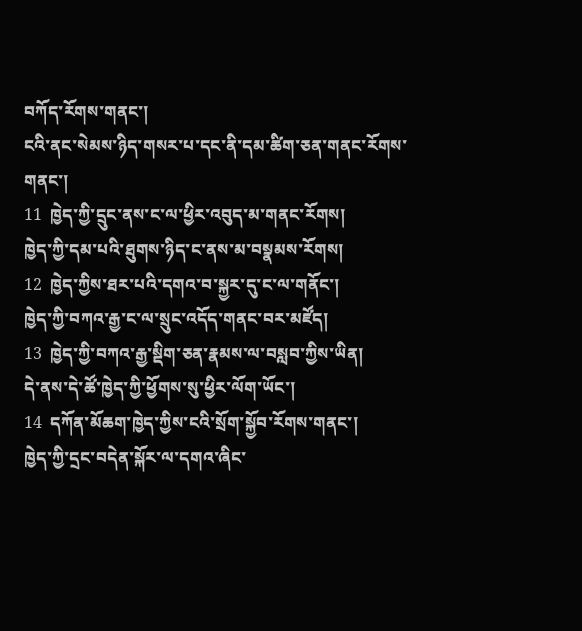བཀོད་རོགས་གནང་།
ངའི་ནང་སེམས་ཉིད་གསར་པ་དང་ནི་དམ་ཚིག་ཅན་གནང་རོགས་གནང་།
11  ཁྱེད་ཀྱི་དྲུང་ནས་ང་ལ་ཕྱིར་འབུད་མ་གནང་རོགས།
ཁྱེད་ཀྱི་དམ་པའི་ཐུགས་ཉིད་ང་ནས་མ་བསྣམས་རོགས།
12  ཁྱེད་ཀྱིས་ཐར་པའི་དགའ་བ་སྐྱར་དུ་ང་ལ་གནོང་།
ཁྱེད་ཀྱི་བཀའ་རྒྱ་ང་ལ་སྲུང་འདོད་གནང་བར་མཛོད།
13  ཁྱེད་ཀྱི་བཀའ་རྒྱ་སྡིག་ཅན་རྣམས་ལ་བསླབ་ཀྱིས་ཡིན།
དེ་ནས་དེ་ཚོ་ཁྱེད་ཀྱི་ཕྱོགས་སུ་ཕྱིར་ལོག་ཡོང་།
14  དཀོན་མོཆག་ཁྱེད་ཀྱིས་ངའི་སྲོག་སྐྱོབ་རོགས་གནང་།
ཁྱེད་ཀྱི་དྲང་བདེན་སྐོར་ལ་དགའ་ཞིང་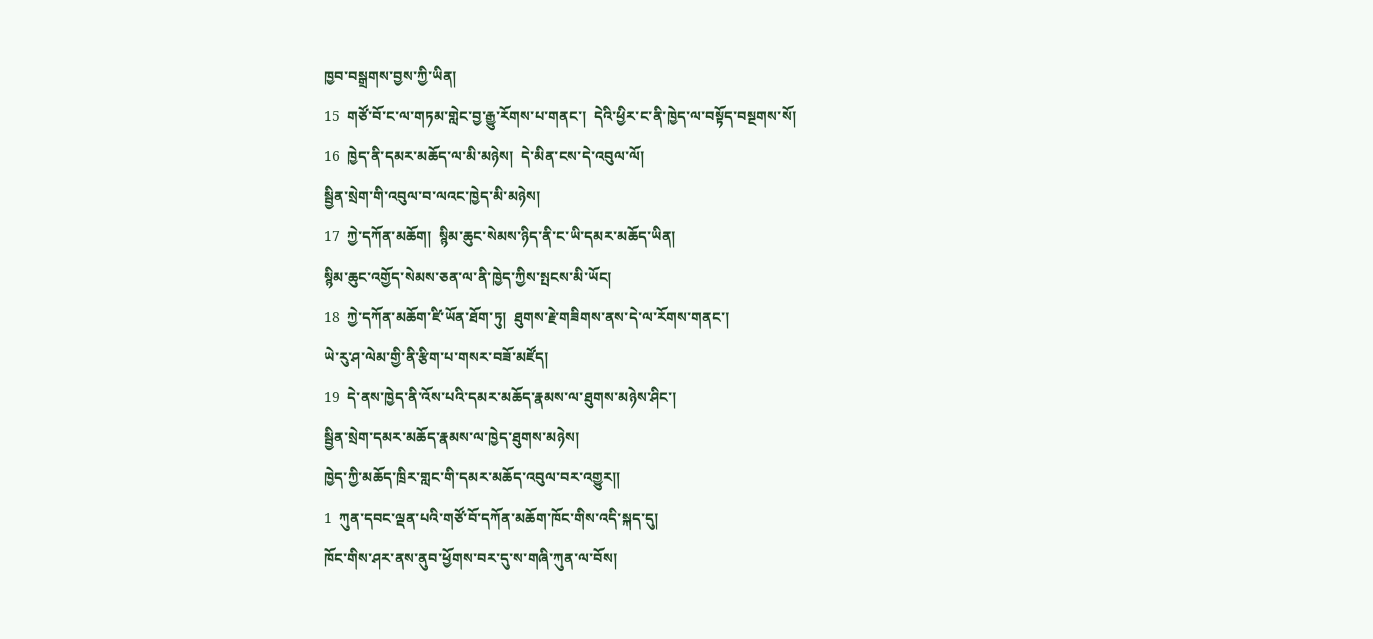ཁྱབ་བསྒྲགས་བྱས་ཀྱི་ཡིན།
15  གཙོ་བོ་ང་ལ་གཏམ་གླེང་བྱ་རྒྱུ་རོགས་པ་གནང་།  དེའི་ཕྱིར་ང་ནི་ཁྱེད་ལ་བསྟོད་བསྔགས་སོ།
16  ཁྱེད་ནི་དམར་མཆོད་ལ་མི་མཉེས།  དེ་མིན་ངས་དེ་འབུལ་ལོ།
སྦྱིན་སྲེག་གི་འབུལ་བ་ལའང་ཁྱེད་མི་མཉེས།
17  ཀྱེ་དཀོན་མཆོག།  སྙིམ་ཆུང་སེམས་ཉིད་ནི་ང་ཡི་དམར་མཆོད་ཡིན།
སྙིམ་ཆུང་འགྱོད་སེམས་ཅན་ལ་ནི་ཁྱེད་ཀྱིས་སྤངས་མི་ཡོང།
18  ཀྱེ་དཀོན་མཆོག་ཛི་ཡོན་ཐོག་ཏུ།  ཐུགས་རྗེ་གཟིགས་ནས་དེ་ལ་རོགས་གནང་།
ཡེ་རུ་ཤ་ལེམ་གྱི་ནི་རྩིག་པ་གསར་བཟོ་མཛོད།
19  དེ་ནས་ཁྱེད་ནི་འོས་པའི་དམར་མཆོད་རྣམས་ལ་ཐུགས་མཉེས་ཤིང་།
སྦྱིན་སྲེག་དམར་མཆོད་རྣམས་ལ་ཁྱེད་ཐུགས་མཉེས།
ཁྱེད་ཀྱི་མཆོད་ཁྲིར་གླང་གི་དམར་མཆོད་འབུལ་བར་འགྱུར༎
1  ཀུན་དབང་ལྡན་པའི་གཙོ་བོ་དཀོན་མཆོག་ཁོང་གིས་འདི་སྐད་དུ།
ཁོང་གིས་ཤར་ནས་ནུབ་ཕྱོགས་བར་དུ་ས་གཞི་ཀུན་ལ་བོས།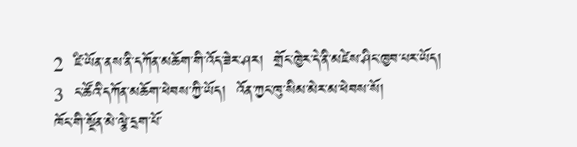2  ཛི་ཡོན་ནས་ནི་དཀོན་མཆོག་གི་འོད་ཟེར་ཤར།  གྲོང་ཁྱེར་དེ་ནི་མཛེས་ཤིང་ཁྱབ་པར་ཡོད།
3  ང་ཚོའི་དཀོན་མཆོག་ཕེབས་ཀྱི་ཡོད།  འོན་ཀྱང་ཁུ་སིམ་མེར་མ་ཕེབས་སོ།
ཁོང་གི་སྔོན་མེ་ལྕེ་དྲག་པོ་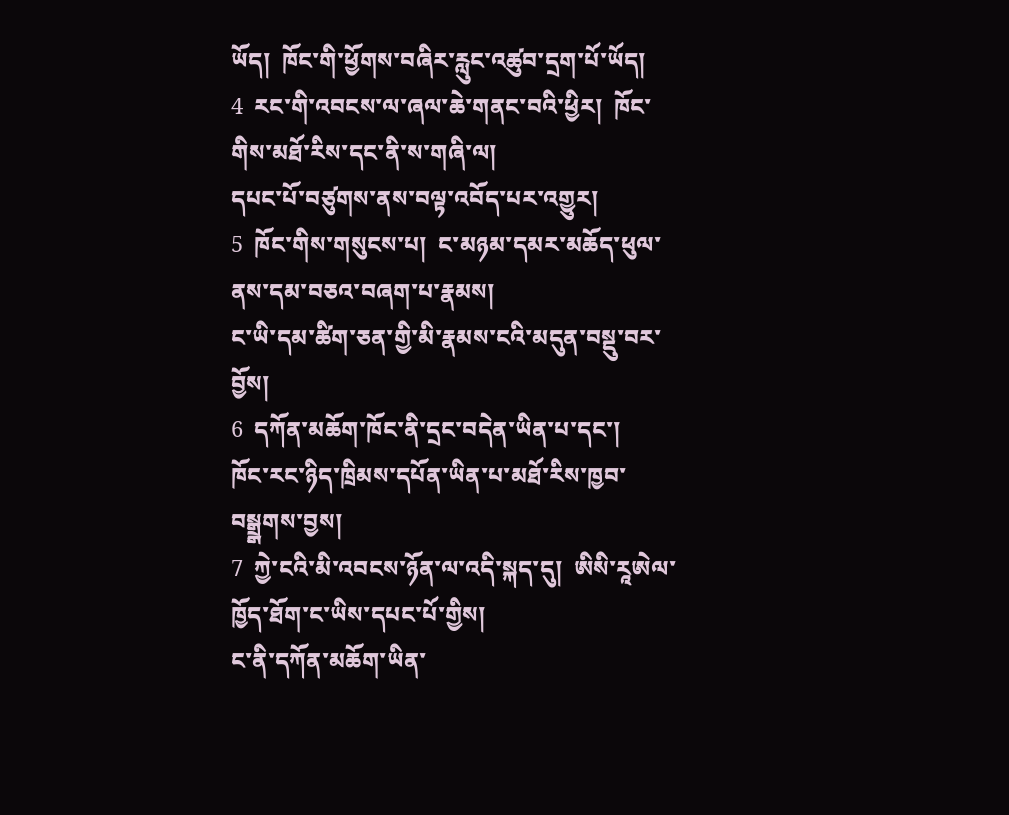ཡོད།  ཁོང་གི་ཕྱོགས་བཞིར་རླུང་འཚུབ་དྲག་པོ་ཡོད།
4  རང་གི་འབངས་ལ་ཞལ་ཆེ་གནང་བའི་ཕྱིར།  ཁོང་གིས་མཐོ་རིས་དང་ནི་ས་གཞི་ལ།
དཔང་པོ་བཙུགས་ནས་བལྟ་འབོད་པར་འགྱུར།
5  ཁོང་གིས་གསུངས་པ།  ང་མཉམ་དམར་མཆོད་ཕུལ་ནས་དམ་བཅའ་བཞག་པ་རྣམས།
ང་ཡི་དམ་ཚིག་ཅན་གྱི་མི་རྣམས་ངའི་མདུན་བསྡུ་བར་བྱོས།
6  དཀོན་མཆོག་ཁོང་ནི་དྲང་བདེན་ཡིན་པ་དང་།
ཁོང་རང་ཉིད་ཁྲིམས་དཔོན་ཡིན་པ་མཐོ་རིས་ཁྱབ་བསྒྲྒགས་བྱས།
7  ཀྱེ་ངའི་མི་འབངས་ཉོན་ལ་འདི་སྐད་དུ།  ཨིསི་རཱཨེལ་ཁྱོད་ཐོག་ང་ཡིས་དཔང་པོ་གྱིས།
ང་ནི་དཀོན་མཆོག་ཡིན་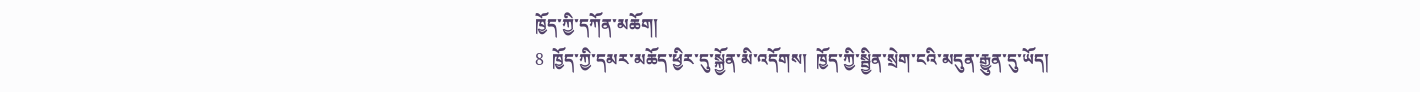ཁྱོད་ཀྱི་དཀོན་མཆོག།
8  ཁྱོད་ཀྱི་དམར་མཆོད་ཕྱིར་དུ་སྐྱོན་མི་འདོགས།  ཁྱོད་ཀྱི་སྦྱིན་སྲེག་ངའི་མདུན་རྒྱུན་དུ་ཡོད།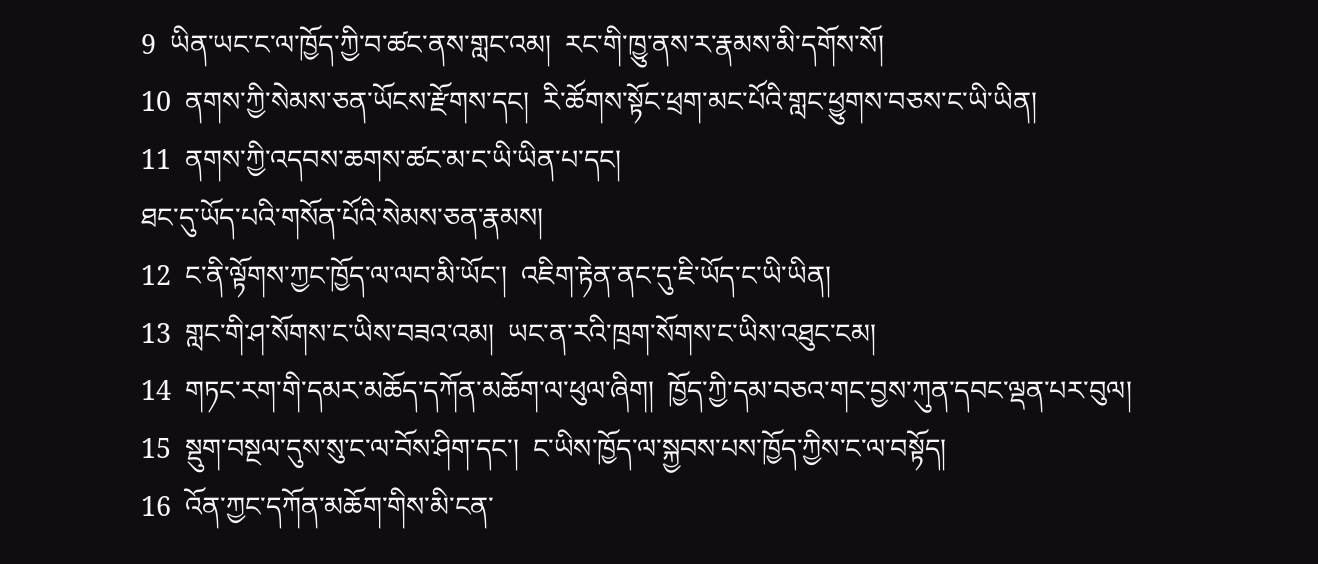9  ཡིན་ཡང་ང་ལ་ཁྱོད་ཀྱི་བ་ཚང་ནས་གླང་འམ།  རང་གི་ཁྱུ་ནས་ར་རྣམས་མི་དགོས་སོ།
10  ནགས་ཀྱི་སེམས་ཅན་ཡོངས་རྫོགས་དང།  རི་ཚོགས་སྟོང་ཕྲག་མང་པོའི་གླང་ཕྱུགས་བཅས་ང་ཡི་ཡིན།
11  ནགས་ཀྱི་འདབས་ཆགས་ཚང་མ་ང་ཡི་ཡིན་པ་དང།
ཐང་དུ་ཡོད་པའི་གསོན་པོའི་སེམས་ཅན་རྣམས།
12  ང་ནི་ལྟོགས་ཀྱང་ཁྱོད་ལ་ལབ་མི་ཡོང་།  འཇིག་རྟེན་ནང་དུ་ཇི་ཡོད་ང་ཡི་ཡིན།
13  གླང་གི་ཤ་སོགས་ང་ཡིས་བཟའ་འམ།  ཡང་ན་རའི་ཁྲག་སོགས་ང་ཡིས་འཐུང་ངམ།
14  གཏང་རག་གི་དམར་མཆོད་དཀོན་མཆོག་ལ་ཕུལ་ཞིག།  ཁྱོད་ཀྱི་དམ་བཅའ་གང་བྱས་ཀུན་དབང་ལྡན་པར་བུལ།
15  སྡུག་བསྔལ་དུས་སུ་ང་ལ་བོས་ཤིག་དང་།  ང་ཡིས་ཁྱོད་ལ་སྐྱབས་པས་ཁྱོད་ཀྱིས་ང་ལ་བསྟོད།
16  འོན་ཀྱང་དཀོན་མཆོག་གིས་མི་ངན་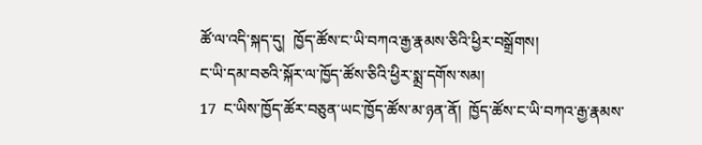ཚོ་ལ་འདི་སྐད་དུ།  ཁྱོད་ཚོས་ང་ཡི་བཀའ་རྒྱ་རྣམས་ཅིའི་ཕྱིར་བསྒྲོགས།
ང་ཡི་དམ་བཅའི་སྐོར་ལ་ཁྱོད་ཚོས་ཅིའི་ཕྱིར་སྨྲ་དགོས་སམ།
17  ང་ཡིས་ཁྱོད་ཚོར་བཅུན་ཡང་ཁྱོད་ཚོས་མ་ཉན་ནོ།  ཁྱོད་ཚོས་ང་ཡི་བཀའ་རྒྱ་རྣམས་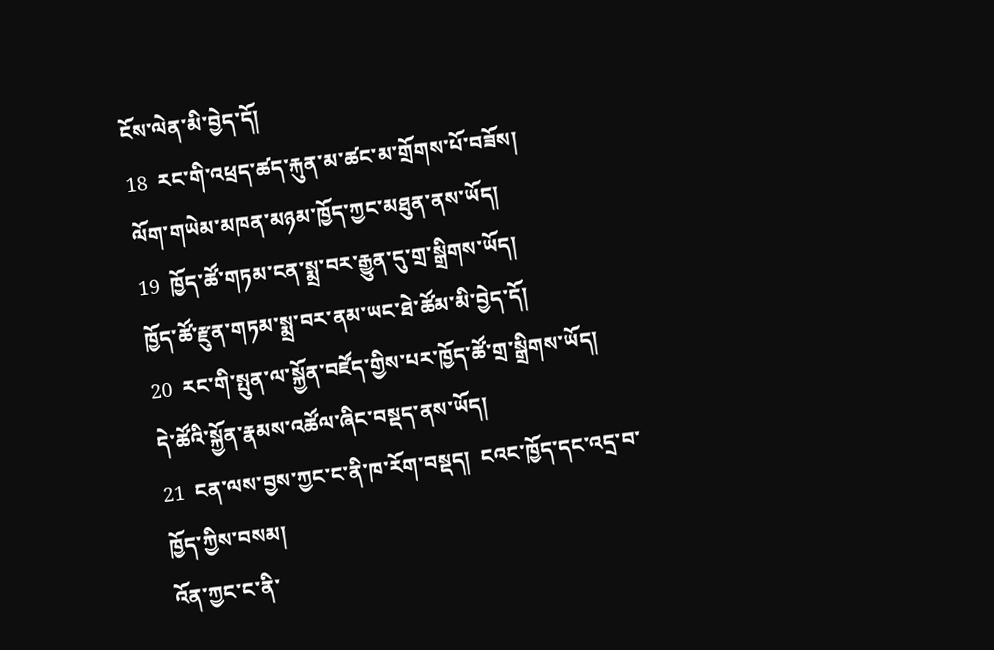ངོས་ལེན་མི་བྱེད་དོ།
18  རང་གི་འཕྲད་ཚད་རྐུན་མ་ཚང་མ་གྲོགས་པོ་བཟོས།
ལོག་གཡེམ་མཁན་མཉམ་ཁྱོད་ཀྱང་མཐུན་ནས་ཡོད།
19  ཁྱོད་ཚོ་གཏམ་ངན་སྨྲ་བར་རྒྱུན་དུ་གྲ་སྒྲིགས་ཡོད།
ཁྱོད་ཚོ་རྫུན་གཏམ་སྨྲ་བར་ནམ་ཡང་ཐེ་ཚོམ་མི་བྱེད་དོ།
20  རང་གི་སྤུན་ལ་སྐྱོན་བཛོད་གྱིས་པར་ཁྱོད་ཚོ་གྲ་སྒྲིགས་ཡོད།
དེ་ཚོའི་སྐྱོན་རྣམས་འཚོལ་ཞིང་བསྡད་ནས་ཡོད།
21  ངན་ལས་བྱས་ཀྱང་ང་ནི་ཁ་རོག་བསྡད།  ངའང་ཁྱོད་དང་འདྲ་བ་ཁྱོད་ཀྱིས་བསམ།
འོན་ཀྱང་ང་ནི་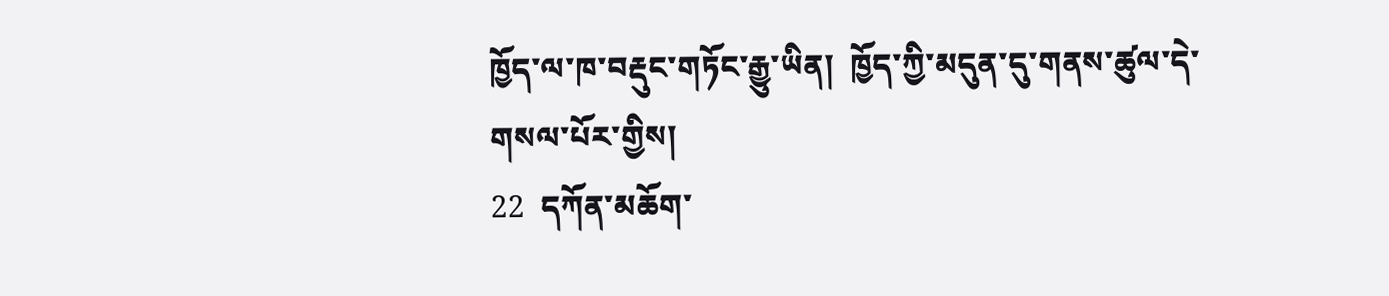ཁྱོད་ལ་ཁ་བརྡུང་གཏོང་རྒྱུ་ཡིན།  ཁྱོད་ཀྱི་མདུན་དུ་གནས་ཚུལ་དེ་གསལ་པོར་གྱིས།
22  དཀོན་མཆོག་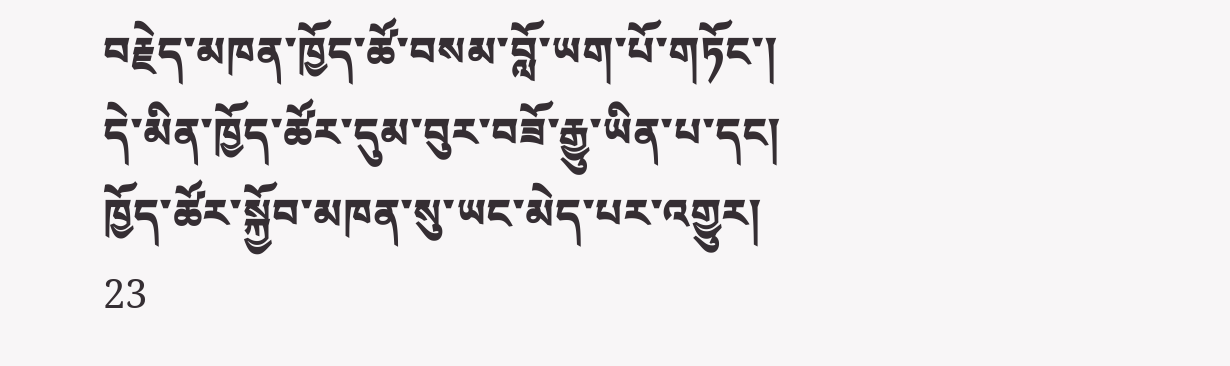བརྗེད་མཁན་ཁྱོད་ཚོ་བསམ་བློ་ཡག་པོ་གཏོང་།
དེ་མིན་ཁྱོད་ཚོར་དུམ་བུར་བཟོ་རྒྱུ་ཡིན་པ་དང།  ཁྱོད་ཚོར་སྐྱོབ་མཁན་སུ་ཡང་མེད་པར་འགྱུར།
23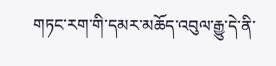གཏང་རག་གི་དམར་མཆོད་འབུལ་རྒྱུ་དེ་ནི་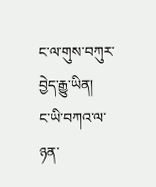ང་ལ་གུས་བཀུར་བྱེད་རྒྱུ་ཡིན།
ང་ཡི་བཀའ་ལ་ཉན་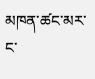མཁན་ཚང་མར་ང་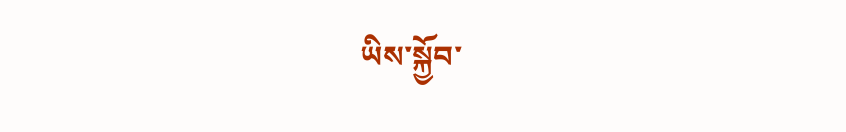ཡིས་སྐྱོབ་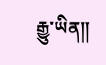རྒྱུ་ཡིན༎